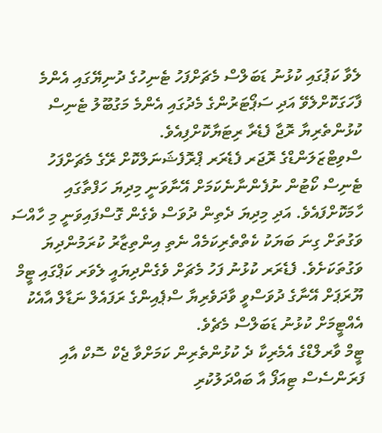ލެވާ ކަޕުގައި ކުޅުނު ޑަބަލްސް މެޗަށްފަހު ޓެނިހުގެ ދުނިޔޭގައި އެންމެ ފާހަގަކޮށްލެވޭ އަދި ސަޕޯޓަރުންގެ މެދުގައި އެންމެ މަގުބޫލު ޓެނިސް ކުޅުންތެރިޔާ ރޮޖާ ފެޑެރާ ރިޓަޔާކޮށްފިއެވެ.
ސްވިޓްޒަލަންޑްގެ ރޮޖަރ ފެޑެރަރ ޕްރޮފެޝަނަލްކޮށް ރޭގެ މެޗަށްފަހު ޓެނިސް ކޯޓުން ނުފެންނާނެކަމަށް އޭނާވަނީ މިދިޔަ ހަފްތާގައި ހާމަކޮށްފައެވެ. އަދި މިދިޔަ ދެތިން ދުވަސް ވެގެން ގޮސްފައިވަނީ މި ހާއްސަ ވަގުތަށް ގިނަ ބަޔަކު ކެތްތެރިކަމެއް ނެތި އިންތިޒާރު ކުރަމުންދިޔަ ވަގުތަކަށެވެ. ފެޑެރަރ ކުޅުނު ފަހު މެޗަށް ވެގެންދިޔައީ ލެވަރ ކަޕްގައި ޓީމް ޔޫރަޕަށް އޭނާގެ ދުވަސްވީ ވާދަވެރިޔާ ސްޕެއިންގެ ރަފައެލް ނަޑާލް އާއެކު އެއްޓީމަށް ކުޅުނު ޑަބަލްސް މެޗެވެ.
ޓީމް ވާރލްޑްގެ އެމެރިކާ ދެ ކުޅުންތެރިން ކަމަށްވާ ޖެކް ސޮކް އާއި ފަރަންސެސް ޓިއަފޯ އާ ބައްދަލުކުރި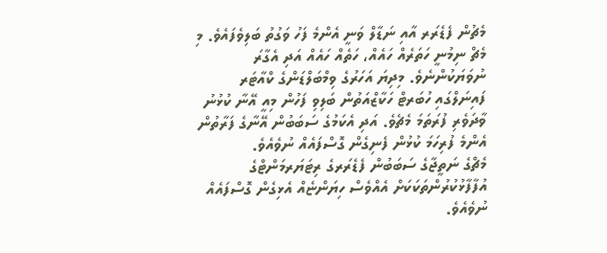މެޗުން ފެޑެރަރ އާއި ނަޑާލް ވަނީ އެންމެ ފަހު ވަގުތު ބަލިވެފައެވެ. މި މެޗް ނިމުނީ ހަތަރެއް ހައެއް، ހަތެއް ހައެއް އަދި އެގާރަ ނުވަޔަކުންނެވެ. މިދިޔަ އަހަރުގެ ވިމްބަލްޑަންގެ ކްއާޓަރ ފައިނަލްގައި ހުބަރޓް ހަކާޒްއަތުން ބަލިވި ފަހުން މިއީ އޭނާ ކުޅުނު ވާދަވެރި ފުރަތަމަ މެޗެވެ. އަދި އެކަމުގެ ސަބަބުން އޭނާގެ ފަރާތުން އެންމެ ފުރިހަމަ ކުޅުން ފެނިގެން ގޮސްފައެއް ނުވެއެވެ.
މެޗްގެ ނަތީޖާގެ ސަބަބުން ފެޑެރަރގެ ރިޓަޔަރމަންޓްގެ އުފާފާޅުކުރުންތަކަކަށް އެއްވެސް ހިޔަންޏެއް އެޅިގެން ގޮސްފައެއް ނުވެއެވެ.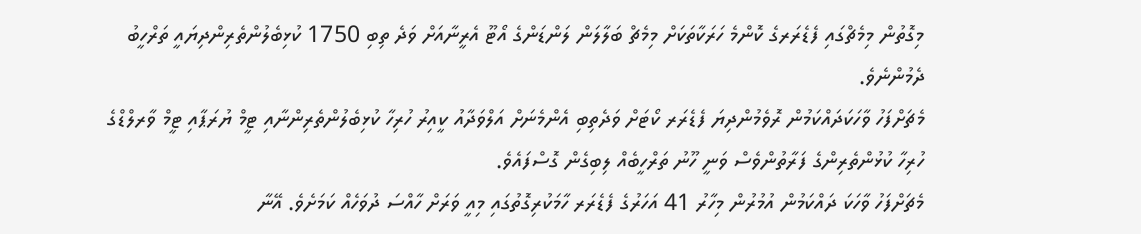މިގޮތުން މިމެޗްގައި ފެޑެރަރގެ ކޮންމެ ހަރަކާތަކަށް މިމެޗް ބަލާލަން ލަންޑަންގެ އޯޓޫ އެރީނާއަށް ވަދެ ތިބި 1750 ކުޅިބެލުންތެރިންދިޔައީ ތަރްހީބު ދެމުންނެވެ.
މެޗަށްފަހު ވާހަކަދައްކަމުން ރޮވެމުންދިޔަ ފެޑެރަރ ކޯޓަށް ވަދެތިބި އެންމެނަށް އަލްވަދާއު ކީއިރު ހުރިހާ ކުޅިބެލުންތެރިންނާއި ޓީމް ޔުރަޕާއި ޓީމް ވާރލްޑްގެ ހުރިހާ ކުޅުންތެރިންގެ ފަރާތުންވެސް ވަނީ ހޫނު ތަރްހީބެއް ލިބިގެން ގޮސްފައެވެ.
މެޗަށްފަހު ވާހަކަ ދައްކަމުން އުމުރުން މިހާރު 41 އަހަރުގެ ފެޑެރަރ ހާމަކުރިގޮތުގައި މިއީ ވަރަށް ހާއްސަ ދުވަހެއް ކަމަށެވެ. އޭނާ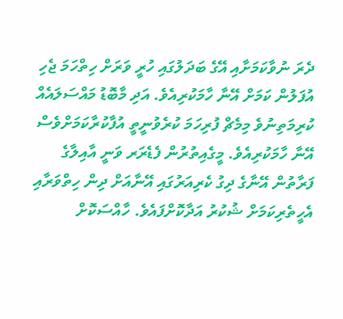ދެރަ ނުވާކަމަށާއި އޭގެ ބަދަލުގައި ހުރީ ވަރަށް ހިތްހަމަ ޖެހި އުފަލުން ކަމަށް އޭނާ ހާމަކުރިއެވެ. އަދި މާބޮޑު މައްސަލައެއް ކުރިމަތިނުވެ މިމެޗް ފުރިހަމަ ކުރެވުނީތީ އުފާކުރާކަމަށްވެސް އޭނާ ހާމަކުރިއެވެ. މީގެއިތުރުން ފެޑެރަރ ވަނީ އާއިލާގެ ފަރާތުން އޭނާގެ ދިގު ކެރިއަރުގައި އޭނާއަށް ދިން ހިތްވަރާއި އެހީތެރިކަމަށް ޝުކުރު އަދާކޮށްފައެވެ. ހާއްސަކޮށް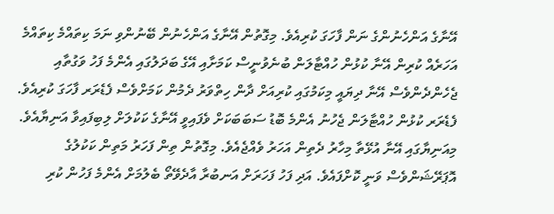އޭނާގެ އަންހެނުންގެ ނަން ފާހަގަ ކުރިއެވެ. މިގޮތުން އޭނާގެ އަންހެނުން ބޭނުންވި ނަމަ ކިތައްމެ ކިތައްމެ އަހަރެއް ކުރިން އޭނާ ކުޅުން ހުއްޓާލަން ބުނެވުނީސް ކަމަށާއި އޭގެ ބަދަލުގައި އެންމެ ފަހު ވަގުތާއި ޖެހެންދެންވެސް އޭނާ ދިޔައީ މިކަމުގައި ކުރިއަށް ދާން ހިތްވަރު ދެމުން ކަމަށްވެސް ފެޑެރަރ ފާހަގަ ކުރިއެވެ.
ފެޑެރަރ ކުޅުން ހުއްޓާލަން ޖެހުނު އެންމެ ބޮޑު ސަބަބަކަށް ވެފައިވީ އޭނާގެ ކަކުލަށް ލިބިފައިވާ އަނިޔާއެވެ. މިއަނިޔާގައި އޭނާ އުޅޭތާ މިހާރު ދެތިން އަހަރު ވެއްޖެއެވެ. މިގޮތުން ތިން ފަހަރު މަތިން ކަކުލުގެ އޮޕަރޭޝަންވެސް ވަނީ ކޮށްފައެވެ. އަދި ފަހު ފަހަރަށް އަނބުރާ އާދެވޭތޯ ބެލުމަށް އެންމެ ފަހުން ކުރި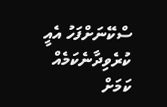ސްކޭނަށްފަހު އެއީ ކުރެވިދާނެކަމެއް ކަމަށް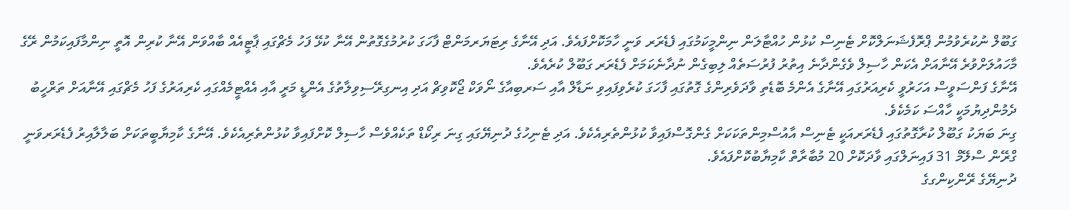ގަބޫލް ނުކުރެވުމުން ޕްރޮފެޝަނަލްކޮށް ޓެނިސް ކުޅުން ހުއްޓާލަން ނިންމީކަމުގައި ފެޑެރަރ ވަނީ ހާމަކޮށްފައެވެ. އަދި އޭނާގެ ރިޓަޔަރމަންޓް ފާހަގަ ކުރުމުގެގޮތުން އޭނާ ކުޅޭ ފަހު މެޗްގައި ޕާޓީއެއް ބާއްވަން އޭނާ ކުރިން އޮތީ ނިންމާފައިކަމުން ރޭގެ މާހައުލަށްވުރެ އޭނާއަށް އެކަން ހާސިލް ވެގެންދާނެ އިތުރު ފުރުސަތެއް ލިބިގެން ނުދާނެކަމަށް ފެޑެރަރ ގަބޫލް ކުރެއެވެ.
އޭނާގެ ފަންސަވީސް އަހަރުވީ ކެރިއަރުގައި އޭނާގެ އެންމެ ބޮޑެތި ވާދަވެރިންގެ ގޮތުގައި ފާހަގަ ކުރެވިފައިވި ނަޑާލް އާއި ސަރބިއާގެ ނޯވަކް ޖޯކޮވިޗް އަދި އިނގިރޭސިވިލާތުގެ އެންޑީ މަރީ އާއި އެއްޓީމެއްގައި ކެރިއަރުގެ ފަހު މެޗްގައި އޭނާއަށް ތަރްހީބު ދެމުންދިޔުމަކީ ހާއްސަ ކަމެކެވެ.
ގިނަ ބަޔަކު ގަބޫލް ކުރާގޮތުގައި ފެޑެރަރއަކީ ޓެނިސް އާއުސްމިންތަކަކަށް ގެންގޮސްފައިވާ ކުޅުންތެރިއެކެވެ. އަދި ޓެނިހުގެ ދުނިޔޭގައި ގިނަ ރިކޯޑް ތަކެއްވެސް ހާސިލް ކޮށްފައިވާ ކުޅުންތެރިއެކެވެ. އޭނާގެ ކާމިޔާބީތަކަށް ބަލާލާއިރު ފެޑެރަރވަނީ ގްރޭން ސްލޭމް 31 ފައިނަލްގައި ވާދަކޮށް 20 މުބާރާތް ކާމިޔާބުކޮށްފައެވެ.
ދުނިޔޭގެ ރޭންކިންގގެ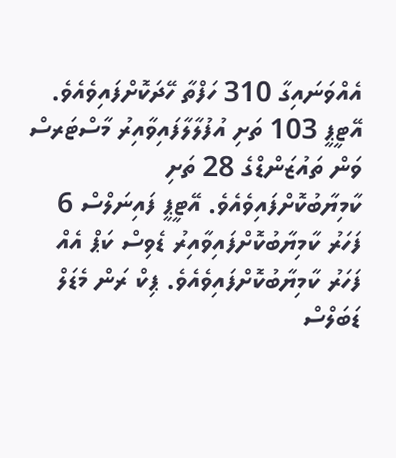އެއްވަނައިގާ 310 ހަފްތާ ހޭދަކޮށްފައިވެއެވެ. އޭޓީޕީ 103 ތަށި އުފުލާލާފައިވާއިރު މާސްޓަރސް ވަން ތައުޒަންޑްގެ 28 ތަށި ކާމިޔާބުކޮށްފައިވެއެވެ. އޭޓީޕީ ފައިނަލްސް 6 ފަހަރު ކާމިޔާބުކޮށްފައިވާއިރު ޑެވިސް ކަޕް އެއް ފަހަރު ކާމިޔާބުކޮށްފައިވެއެވެ. ޕިކް ރަން މެޑަލް ޑަބަލްސް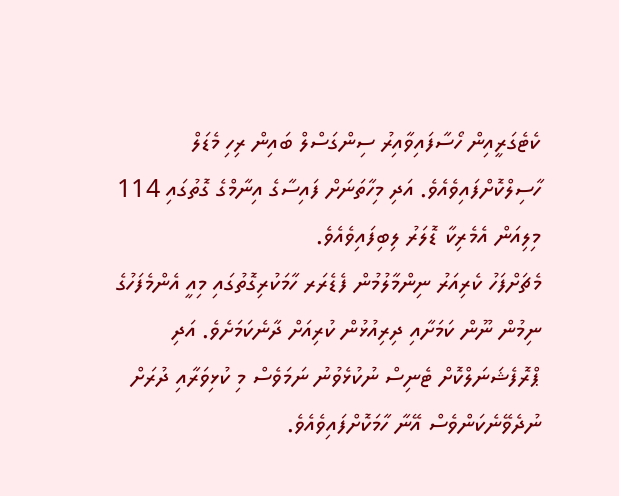ކެޓެގަރީއިން ހޯސާފައިވާއިރު ސިންގަސްލް ބައިން ރިހި މެޑަލް ހާސިލްކޮށްފައިވެއެވެ. އަދި މިހާތަނަށް ފައިސާގެ އިނާމްގެ ގޮތުގައި 114 މިލިއަން އެމެރިކާ ޑޮލަރު ލިބިފައިވެއެވެ.
މެޗަށްފަހު ކެރިއަރު ނިންމާލުމުން ފެޑެރަރ ހާމަކުރިގޮތުގައި މިއީ އެންމެފަހުގެ ނިމުން ނޫން ކަމަށާއި ދިރިއުޅުން ކުރިއަށް ދާނެކަމަށެވެ. އަދި ޕްރޮފެޝަނަލްކޮށް ޓެނިސް ނުކުޅެވުނު ނަމަވެސް މި ކުޅިވަރާއި ދުރަށް ނުދެވޭނެކަންވެސް އޭނާ ހާމަކޮށްފައިވެއެވެ.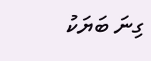ގިނަ ބަޔަކު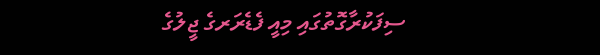ސިފަކުރާގޮތުގައި މިއީ ފެޑެރަރގެ ޖީލުގެ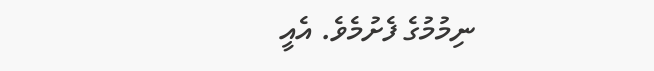ނިމުމުގެ ފެށުމެވެ. އެއީ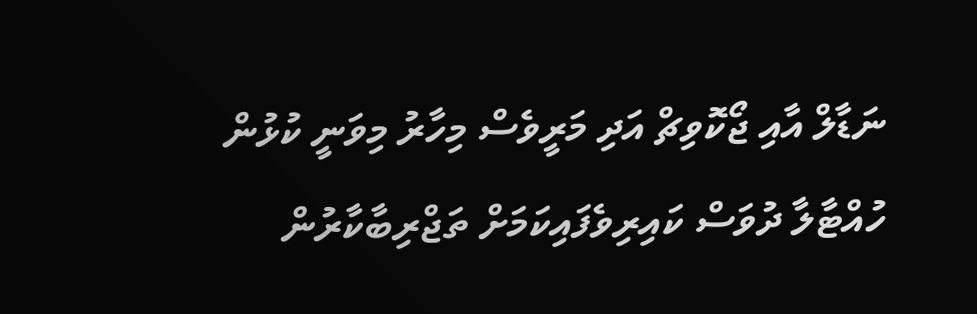ނަޑާލް އާއި ޖޯކޮވިޗް އަދި މަރީވެސް މިހާރު މިވަނީ ކުޅުން ހުއްޓާލާ ދުވަސް ކައިރިވެފައިކަމަށް ތަޖްރިބާކާރުން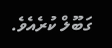ގަބޫލް ކުރެއެވެ.